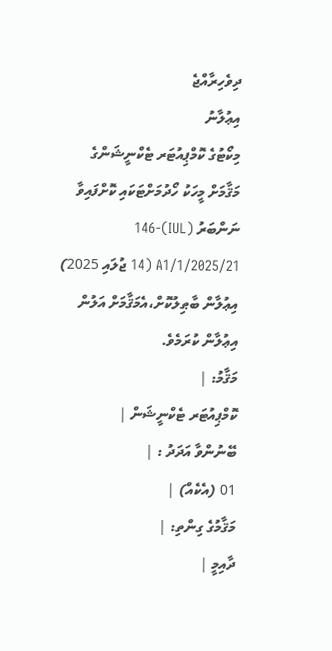ދިވެހިރާއްޖެ
އިޢުލާނު
މިކޯޓުގެ ކޮމްޕިއުޓަރ ޓެކްނީޝަންގެ މަޤާމަށް މީހަކު ހޯދުމަށްޓަކައި ކޮށްފައިވާ ނަންބަރު (IUL)146-A1/1/2025/21 (14 ޖުލައި 2025) އިޢުލާން ބާޠިލުކޮށް،އެމަޤާމަށް އަލުން އިޢުލާން ކުރަމެވެ.
މަޤާމު: |
ކޮމްޕިއުޓަރ ޓެކްނީޝަން |
ބޭނުންވާ އަދަދު : |
01 (އެކެއް) |
މަޤާމުގެ ގިންތި: |
ދާއިމީ |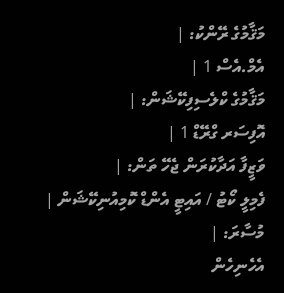މަޤާމުގެ ރޭންކު: |
އެމް.އެސް 1 |
މަޤާމުގެ ކްލެސިފިކޭޝަން: |
އޮފިސަރ ގްރޭޑް 1 |
ވަޒީފާ އަދާކުރަން ޖެހޭ ތަން: |
ފެމިލީ ކޯޓު / އައިޓީ އެންޑް ކޮމިއުނިކޭޝަން |
މުސާރަ: |
އެހެނިހެން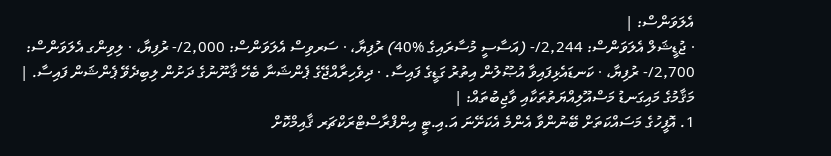އެލަވަންސް: |
· ޖުޑީޝަލް އެލަވަންސް: 2,244/- (އަސާސީ މުސާރައިގެ %40) ރުފިޔާ، · ސަރވިސް އެލަވަންސް: 2,000/- ރުފިޔާ، · ލިވިންގ އެލަވަންސް: 2,700/- ރުފިޔާ، · ކަނޑައެޅިފައިވާ އުޞޫލުން އިތުރު ގަޑީގެ ފައިސާ. · ދިވެހިރާއްޖޭގެ ޕެންޝަނާ ބެހޭ ޤާނޫނުގެ ދަށުން ލިބިދެވޭ ޕެންޝަން ފައިސާ. |
މަޤާމުގެ މައިގަނޑު މަސްއޫލިއްޔަތުތަކާއި ވާޖިބުތައް: |
1. އޮފީހުގެ މަސައްކަތަށް ބޭނުންވާ އެންމެ އެކަށޭނަ އަ.އި.ޓީ އިންފްރާސްޓްރަކްޗަރ ޤާއިމްކޮށް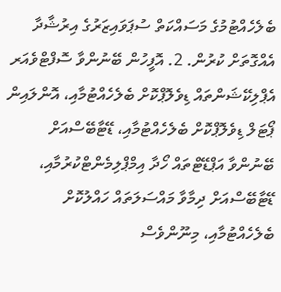ބެލެހެއްޓުމުގެ މަސައްކަތް ސުޕަވައިޒަރުގެ އިރުޝާދާ އެއްގޮތަށް ކުރުން. 2. އޮފީހުން ބޭނުންވާ ސޮފްޓްވެއަރ އެޕްލިކޭޝަންތައް ޑިވެލޮޕްކޮށް ބެލެހެއްޓުމާއި، އޮންލައިން ޕޯޓަލް ޑިވެލޮޕްކޮށް ބެލެހެއްޓުމާއި، ޑޭޓާބޭސްއަށް ބޭނުންވާ އަޕްޑޭޓްތައް ހޯދާ އިމްޕްލިމެންޓްކުރުމާއި، ޑޭޓާބޭސްއަށް ދިމާވާ މައްސަލަތައް ހައްލުކޮށް ބެލެހެއްޓުމާއި، މިނޫންވެސް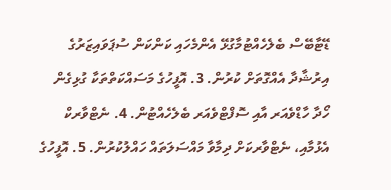ޑޭޓާބޭސް ބެލެހެއްޓުމާގުޅޭ އެންމެހައި ކަންކަން ސުޕަވައިޒަރުގެ އިރުޝާދާ އެއްގޮތަށް ކުރުން. 3. އޮފީހުގެ މަސައްކަތްތަކާ ގުޅިގެން ހޯދާ ހާޑްވެއަރ އާއި ސޮފްޓްވެއަރ ބެލެހެއްޓުން. 4. ނެޓްވާރކް އެޅުމާއި، ނެޓްވާރކަށް ދިމާވާ މައްސަލަތައް ހައްލުކުރުން. 5. އޮފީހުގެ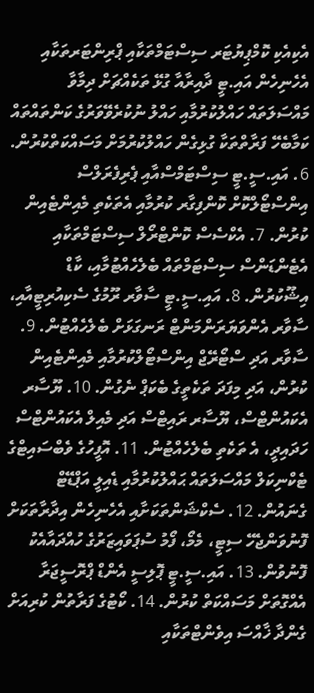އެކިއެކި ކޮމްޕިޔުޓަރ ސިސްޓަމްތަކާއި ޕްރިންޓަރތަކާއި އެހެނިހެން އައި.ޓީ ދާއިރާއާ ގުޅޭ ތަކެއްޗަށް ދިމާވާ މައްސަލަތައް ހައްލުކުރުމާއި ހައްލު ނުކުރެވޭވަރުގެ ކަންތައްތައް ކަމާބެހޭ ފަރާތްތަކާ ގުޅިގެން ހައްލުކުރުމަށް މަސައްކަތްކުރުން. 6. އައި.ސީ.ޓީ ސިސްޓަމްސްއާއި ޕެރިފެރަލްސް އިންސްޓޯލްކޮށް ކޮންފިގާރ ކުރުމާއި އެތަކެތި މެއިންޓެއިން ކުރުން. 7. އެކްސެސް ކޮންޓްރޯލް ސިސްޓަމްތަކާއި އެޓެންޑަންސް ސިސްޓަމްތައް ބެލެހެއްޓުމާއި، ކާޑް އިޝޫކުރުން. 8. އައި.ސީ.ޓީ ސާވާރ ރޫމުގެ ސެކިއުރިޓީއާއި، ސާވާރ އެންވަޔަރަންމަންޓް ރަނގަޅަށް ބެލެހެއްޓުން. 9. ސާވާރ އަދި ސްޓޯރޭޖް އިންސްޓޯލްކުރުމާއި މެއިންޓެއިން ކުރުން، އަދި މިފަދަ ތަކެތީގެ ބެކަޕް ނެގުން. 10. ޔޫސާރ އެކައުންޓްސް، ޔޫސާރ ރައިޓްސް އަދި މެއިލް އެކައުންޓްސް ހަދައިދީ، އެ ތަކެތި ބެލެހެއްޓުން. 11. އޮފީހުގެ ވެބްސައިޓްގެ ޓެކްނިކަލް މައްސަލަތައް ޙައްލުކުރުމާއި ޑެއިލީ އަޕްޑޭޓް ގެނައުން. 12. ސެކްޝަންތަކަށާއި އެހެނިހެން އިދާރާތަކަށް ފޮނުވަންޖެހޭ ސިޓީ، މެމޯ، ފޯމު ސުޕަވައިޒަރުގެ ހުއްދައާއެކު ފޮނުވުން. 13. އައި.ސީ.ޓީ ޕޮލިސީ އެންޑް ޕްރޮސީޖަރާ އެއްގޮތަށް މަސައްކަތް ކުރުން. 14. ކޯޓުގެ ފަރާތުން ކުރިއަށް ގެންދާ ޚާއްސަ އިވެންޓްތަކާއި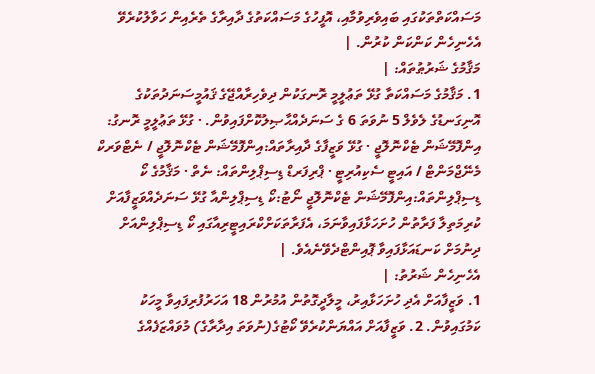މަސައްކަތްތަކުގައި ބައިވެރިވުމާއި، އޮފީހުގެ މަސައްކަތުގެ ދާއިރާގެ ތެރެއިން ހަވާލުކުރެވޭ އެހެނިހެން ކަންކަން ކުރުން. |
މަޤާމުގެ ޝަރުޠުތައް: |
1. މަޤާމުގެ މަސައްކަތާ ގުޅޭ ތަޢުލީމީ ރޮނގަކުން ދިވެހިރާއްޖޭގެ ޤައުމީސަނަދުތަކުގެ އޮނިގަނޑުގެ ލެވެލް 5 ނުވަތަ 6 ގެ ސަނަދެއްޙާޞިލުކޮށްފައިވުން. · ގުޅޭ ތަޢުލީމީ ރޮނގު: އިންފޮމޭޝަން ޓެކްނޮލޮޖީ · ގުޅޭ ވަޒީފާގެ ދާއިރާތައް:އިންފޮމޭޝަން ޓެކްނޮލޮޖީ / ނެޓްވަރކް މެނޭޖްމަންޓް / އައިޓީ ސެކިއުރިޓީ · ޕްރިފަރޑް ޑިސިޕްލިންތައް: ނެތް · މަޤާމުގެ ކޯ ޑިސިޕްލިންތައް:އިންފޮމޭޝަން ޓެކްނޮލޮޖީ ނޯޓު:ކޯ ޑިސިޕްލިންއާ ގުޅޭ ސަނަދެއްވަޒީފާއަށް ކުރިމަތިލާ ފަރާތުން ހުށަހަޅާފައިވާނަމަ، އެފަރާތަކަށްކްރައިޓީރިއާގައި ކޯ ޑިސިޕްލިންއަށް ދިނުމަށް ކަނޑައަޅާފައިވާ ޕޮއިންޓްދެވޭނެއެވެ. |
އެހެނިހެން ޝަރުތު: |
1. ވަޒީފާއަށް އެދި ހުށަހަޅާއިރު، މީލާދީގޮތުން އުމުރުން 18 އަހަރުފުރިފައިވާ މީހަކު ކަމުގައިވުން. 2. ވަޒީފާއަށް އައްޔަންކުރެވޭ ކޯޓުގެ(ނުވަތަ އިދާރާގެ) މުވައްޒަފެއްގެ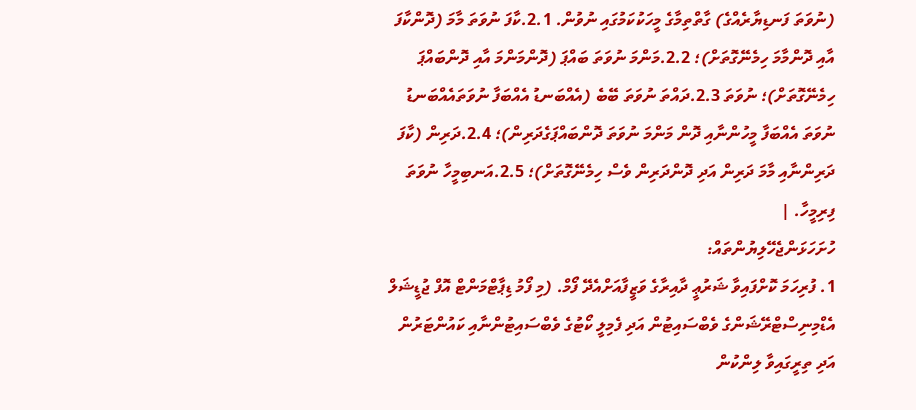(ނުވަތަ ފަނޑިޔާރެއްގެ) ގާތްތިމާގެ މީހަކުކަމުގައި ނުވުން. 2.1.ކާފަ ނުވަތަ މާމަ (ދޮންކާފަ އާއި ދޮންމާމަ ހިމެނޭގޮތަށް)؛ 2.2.މަންމަ ނުވަތަ ބައްޕަ (ދޮންމަންމަ އާއި ދޮންބައްޕަ ހިމެނޭގޮތަށް)؛ ނުވަތަ 2.3.ދައްތަ ނުވަތަ ބޭބެ (އެއްބަނޑު އެއްބަފާ ނުވަތައެއްބަނޑު ނުވަތަ އެއްބަފާ މީހުންނާއި ދޮން މަންމަ ނުވަތަ ދޮންބައްޕަގެދަރިން)؛ 2.4.ދަރިން (ކާފަ ދަރިންނާއި މާމަ ދަރިން އަދި ދޮންދަރިން ވެސް ހިމެނޭގޮތަށް)؛ 2.5.އަނބިމީހާ ނުވަތަ ފިރިމީހާ. |
ހުށަހަޅަންޖެހޭލިޔުންތައް:
1. ފުރިހަމަ ކޮށްފައިވާ ޝަރުޢީ ދާއިރާގެ ވަޒީފާއަށްއެދޭ ފޯމް. (މި ފޯމު ޑިޕާޓްމަންޓް އޮފް ޖުޑީޝަލް އެޑްމިނިސްޓްރޭޝަންގެ ވެބްސައިޓުން އަދި ފެމިލީ ކޯޓުގެ ވެބްސައިޓުންނާއި ކައުންޓަރުން އަދި ތިރީގައިވާ ލިންކުން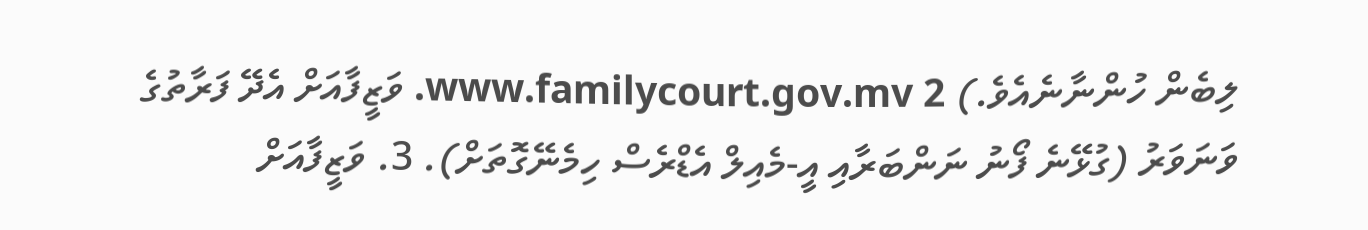ލިބެން ހުންނާނެއެވެ.) www.familycourt.gov.mv 2. ވަޒީފާއަށް އެދޭ ފަރާތުގެ ވަނަވަރު (ގުޅޭނެ ފޯނު ނަންބަރާއި އީ-މެއިލް އެޑްރެސް ހިމެނޭގޮތަށް). 3. ވަޒީފާއަށް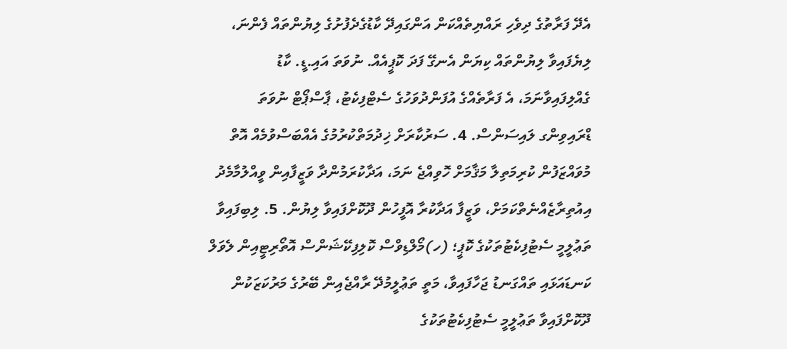އެދޭ ފަރާތުގެ ދިވެހި ރައްޔިތެއްކަން އަންގައިދޭ ކާޑުގެދެފުށުގެ ލިޔުންތައް ފެންނަ، ލިޔެފައިވާ ލިޔުންތައް ކިޔަން އެނގޭ ފަދަ ކޮޕީއެއް. ނުވަތަ އައި.ޑީ. ކާޑު ގެއްލިފައިވާނަމަ، އެ ފަރާތެއްގެ އުފަންދުވަހުގެ ސެޓްފިކެޓު، ޕާސްޕޯޓް ނުވަތަ ޑްރައިވިންގ ލައިސަންސް. 4. ސަރުކާރަށް ޚިދުމަތްކުރުމުގެ އެއްބަސްވުމެއް އޮތް މުވައްޒަފުން ކުރިމަތިލާ މަޤާމަށް ހޮވިއްޖެ ނަމަ، އަދާކުރަމުންދާ ވަޒީފާއިން ވީއްލުމާމެދު އިއުތިރާޒެއްނެތްކަމަށް، ވަޒީފާ އަދާކުރާ އޮފީހުން ދޫކޮށްފައިވާ ލިޔުން. 5. ލިބިފައިވާ ތަޢުލީމީ ސެޓުފިކެޓުތަކުގެ ކޮޕީ؛ (ހ)މޯލްޑިވްސް ކޮލިފިކޭޝަންސް އޮތޯރިޓީއިން ލެވަލް ކަނޑައަޅައި ތައްގަނޑު ޖަހާފައިވާ، މަތީ ތަޢުލީމުދޭ ރާއްޖެއިން ބޭރުގެ މަރުކަޒަކުން ދޫކޮށްފައިވާ ތަޢުލީމީ ސެޓުފިކެޓުތަކުގެ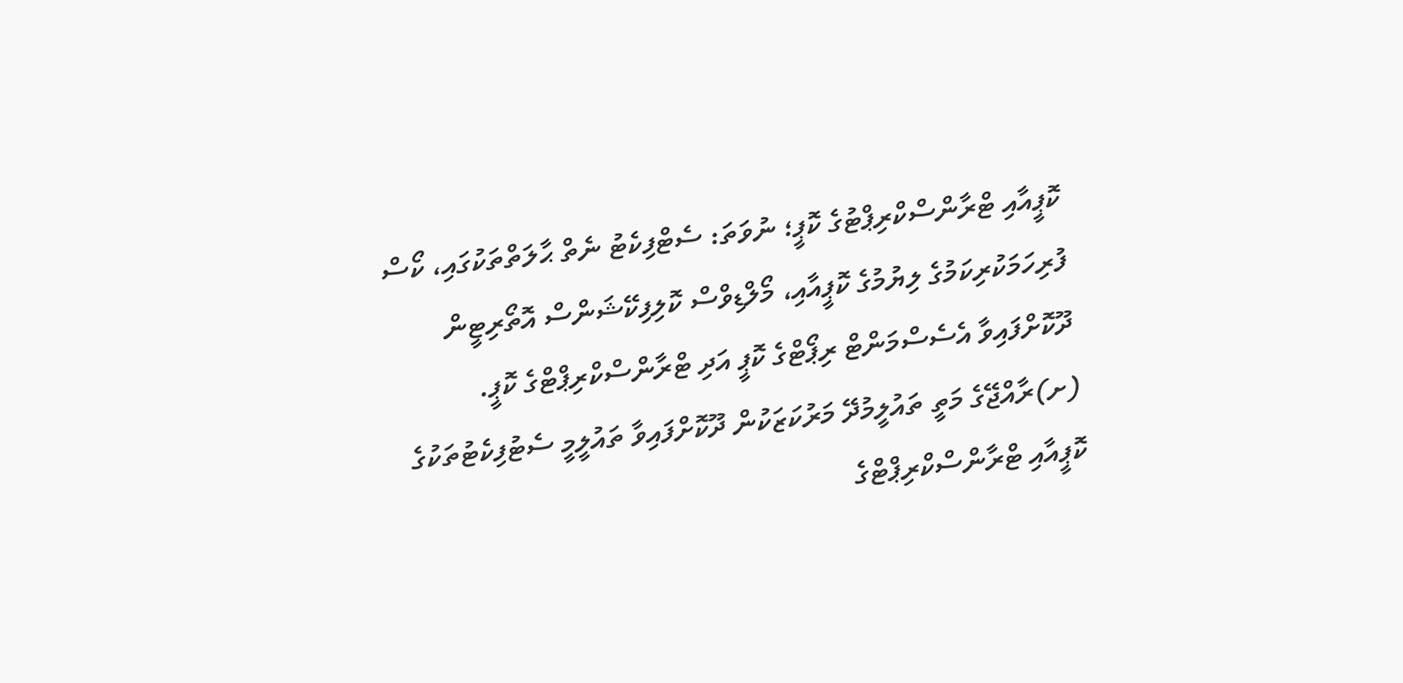ކޮޕީއާއި ޓްރާންސްކްރިޕްޓުގެ ކޮޕީ؛ ނުވަތަ: ސެޓްފިކެޓު ނެތް ޙާލަތްތަކުގައި، ކޯސް ފުރިހަމަކުރިކަމުގެ ލިޔުމުގެ ކޮޕީއާއި، މޯލްޑިވްސް ކޮލިފިކޭޝަންސް އޮތޯރިޓީން ދޫކޮށްފައިވާ އެސެސްމަންޓް ރިޕޯޓްގެ ކޮޕީ އަދި ޓްރާންސްކްރިޕްޓްގެ ކޮޕީ. (ށ)ރާއްޖޭގެ މަތީ ތައުލީމުދޭ މަރުކަޒަކުން ދޫކޮށްފައިވާ ތައުލީމީ ސެޓުފިކެޓުތަކުގެ ކޮޕީއާއި ޓްރާންސްކްރިޕްޓްގެ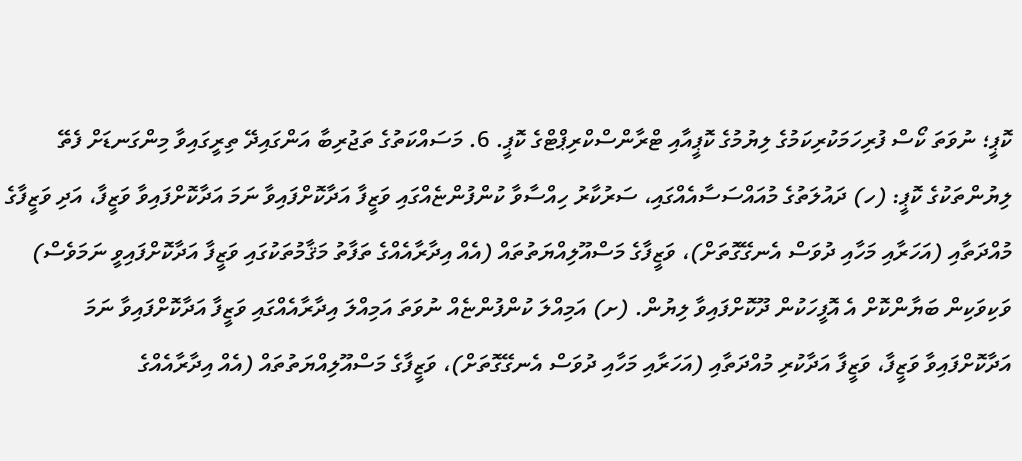ކޮޕީ؛ ނުވަތަ ކޯސް ފުރިހަމަކުރިކަމުގެ ލިޔުމުގެ ކޮޕީއާއި ޓްރާންސްކްރިޕްޓްގެ ކޮޕީ. 6. މަސައްކަތުގެ ތަޖުރިބާ އަންގައިދޭ ތިރީގައިވާ މިންގަނޑަށް ފެތޭ ލިޔުންތަކުގެ ކޮޕީ: (ހ) ދައުލަތުގެ މުއައްސަސާއެއްގައި، ސަރުކާރު ހިއްސާވާ ކުންފުންޏެއްގައި ވަޒީފާ އަދާކޮށްފައިވާ ނަމަ އަދާކޮށްފައިވާ ވަޒީފާ، އަދި ވަޒީފާގެ މުއްދަތާއި (އަހަރާއި މަހާއި ދުވަސް އެނގޭގޮތަށް)، ވަޒީފާގެ މަސްއޫލިއްޔަތުތައް (އެއް އިދާރާއެއްގެ ތަފާތު މަޤާމުތަކުގައި ވަޒީފާ އަދާކޮށްފައިވީ ނަމަވެސް) ވަކިވަކިން ބަޔާންކޮށް އެ އޮފީހަކުން ދޫކޮށްފައިވާ ލިޔުން. (ށ) އަމިއްލަ ކުންފުންޏެއް ނުވަތަ އަމިއްލަ އިދާރާއެއްގައި ވަޒީފާ އަދާކޮށްފައިވާ ނަމަ އަދާކޮށްފައިވާ ވަޒީފާ، ވަޒީފާ އަދާކުރި މުއްދަތާއި (އަހަރާއި މަހާއި ދުވަސް އެނގޭގޮތަށް)، ވަޒީފާގެ މަސްއޫލިއްޔަތުތައް (އެއް އިދާރާއެއްގެ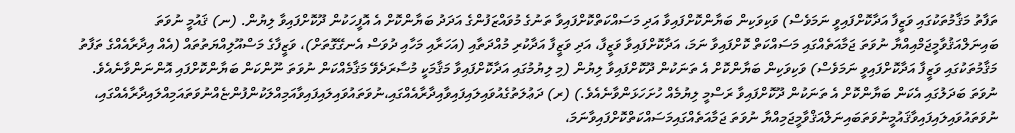ތަފާތު މަޤާމުތަކުގައި ވަޒީފާ އަދާކޮށްފައިވީ ނަމަވެސް) ވަކިވަކިން ބަޔާންކޮށްފައިވާ އަދި މަސައްކަތްކޮށްފައިވާ ތަނުގެ މުވައްޒަފުންގެ އަދަދު ބަޔާންކޮށް އެ އޮފީހަކުން ދޫކޮށްފައިވާ ލިޔުން. (ނ) ޤައުމީ ނުވަތަ ބައިނަލްއަޤުވާމީޖަމްއިއްޔާ ނުވަތަ ޖަމާއަތެއްގައި މަސައްކަތް ކޮށްފައިވާ ނަމަ، އަދާކޮށްފައިވާ ވަޒީފާ، އަދި ވަޒީފާ އަދާކުރި މުއްދަތާއި (އަހަރާއި މަހާއި ދުވަސް އެނގޭގޮތަށް)، ވަޒީފާގެ މަސްއޫލިއްޔަތުތައް (އެއް އިދާރާއެއްގެ ތަފާތު މަޤާމުތަކުގައި ވަޒީފާ އަދާކޮށްފައިވީ ނަމަވެސް) ވަކިވަކިން ބަޔާންކޮށް އެ ތަނަކުން ދޫކޮށްފައިވާ ލިޔުން (މި ލިޔުމުގައި އަދާކޮށްފައިވާ މަޤާމަކީ މުސާރަދެވޭ މަޤާމެއްކަން ނުވަތަ ނޫންކަން ބަޔާންކޮށްފައި އޮންނަންވާނެއެވެ. ނުވަތަ ބަދަލުގައި އެކަން ބަޔާންކޮށް އެ ތަނަކުން ދޫކޮށްފައިވާ ރަސްމީ ލިޔުމެއް ހުށަހަޅަންވާނެއެވެ.) (ރ) ދަޢުލަތުގެއުވައިލައިފައިވާއިދާރާއެއްގައި،ނުވަތައުވައިލައިފައިވާއަމިއްލަކުންފުންޏެއްނުވަތައަމިއްލައިދާރާއެއްގައި، ނުވަތައުވައިލައިފައިވާޤައުމީނުވަތަބައިނަލްއަޤްވާމީޖަމިއްޔާ ނުވަތަ ޖަމާއަތެއްގައިމަސައްކަތްކޮށްފައިވާނަމަ،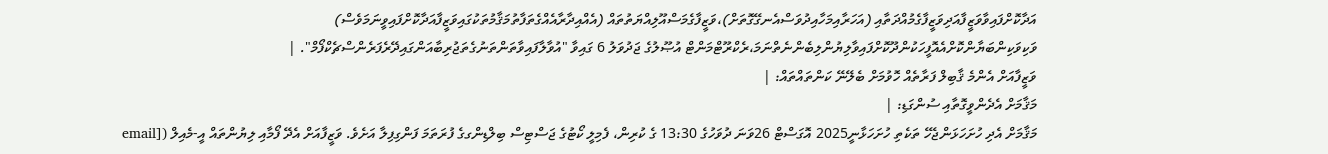އަދާކޮށްފައިވާވަޒީފާއަދިވަޒީފާގެމުއްދަތާއި (އަހަރާއިމަހާއިދުވަސްއެނގޭގޮތަށް)،ވަޒީފާގެމަސްއޫލިއްޔަތުތައް (އެއްއިދާރާއެއްގެތަފާތުމަޤާމުތަކުގައިވަޒީފާއަދާކޮށްފައިވީނަމަވެސް) ވަކިވަކިންބަޔާންކޮށްއެއޮފީހަކުންދޫކޮށްފައިވާލިޔުންލިބެންނެތްނަމަ،ރެކްރޫޓްމަންޓް އުޞޫލުގެ ޖަދުވަލު 6 ގައިވާ "އުވާލާފައިވާތަންތަނުގެތަޖުރިބާއަންގައިދޭރެފަރެންސްޗެކްފޯމް". |
ވަޒީފާއަށް އެންމެ ޤާބިލް ފަރާތެއް ހޮވުމަށް ބެލޭނޭ ކަންތައްތައް: |
މަޤާމަށް އެދެންވީގޮތާއި ސުންގަޑި: |
މަޤާމަށް އެދި ހުށަހަޅަންޖެހޭ ތަކެތި ހުށަހަޅާނީ2025 އޮގަސްޓް 26ވަނަ ދުވަހުގެ 13:30 ގެ ކުރިން، ފެމިލީ ކޯޓުގެ ޖަސްޓިސް ބިލްޑިންގގެ ފުރަތަމަ ފަންގިފިލާ އަށެވެ. ވަޒީފާއަށް އެދޭ ފޯމާއި ލިޔުންތައް އީ-މެއިލް ([email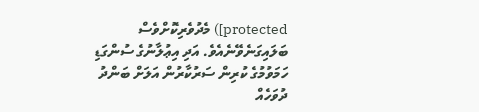protected]) މެދުވެރިކޮށްވެސް ބަލައިގަނެވޭނެއެވެ. އަދި އިޢުލާނުގެ ސުންގަޑި ހަމަވުމުގެ ކުރިން ސަރުކާރުން އަލަށް ބަންދު ދުވަހެއް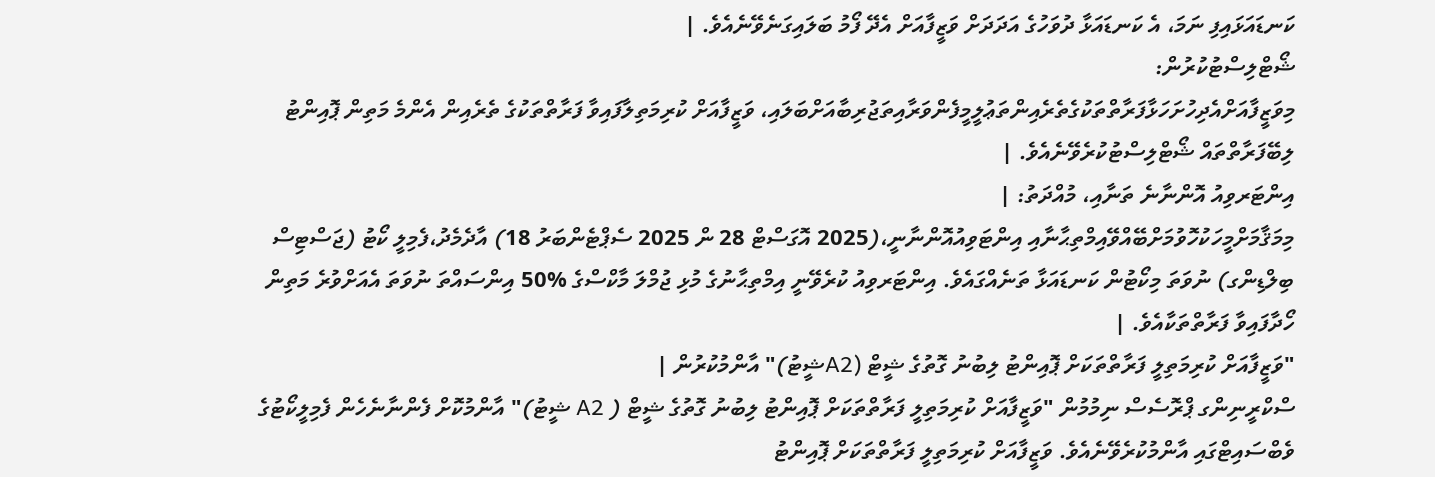ކަނޑައަޅައިފި ނަމަ، އެ ކަނޑައަޅާ ދުވަހުގެ އަދަދަށް ވަޒީފާއަށް އެދޭ ފޯމު ބަލައިގަނެވޭނެއެވެ. |
ޝޯޓްލިސްޓުކުރުން:
މިވަޒީފާއަށްއެދިހުށަހަޅާފަރާތްތަކުގެތެރެއިންތަޢުލީމީފެންވަރާއިތަޖުރިބާއަށްބަލައި، ވަޒީފާއަށް ކުރިމަތިލާފައިވާ ފަރާތްތަކުގެ ތެރެއިން އެންމެ މަތިން ޕޮއިންޓު ލިބޭފަރާތްތައް ޝޯޓްލިސްޓުކުރެވޭނެއެވެ. |
އިންޓަރވިއު އޮންނާނެ ތަނާއި، މުއްދަތު: |
މިމަޤާމަށްމީހަކުހޮވުމަށްބޭއްވޭއިމްތިޙާނާއި އިންޓަވިއުއޮންނާނީ،(2025 އޮގަސްޓް 28 ން 2025 ސެޕްޓެންބަރު 18) އާދެމެދު،ފެމިލީ ކޯޓު (ޖަސްޓިސް ބިލްޑިންގ) ނުވަތަ މިކޯޓުން ކަނޑައަޅާ ތަނެއްގައެވެ. އިންޓަރވިއު ކުރެވޭނީ އިމްތިޙާނުގެ މުޅި ޖުމްލަ މާކްސްގެ %50 އިންސައްތަ ނުވަތަ އެއަށްވުރެ މަތިން ހޯދާފައިވާ ފަރާތްތަކާއެވެ. |
"ވަޒީފާއަށް ކުރިމަތިލީ ފަރާތްތަކަށް ޕޮއިންޓު ލިބުނު ގޮތުގެ ޝީޓް (A2ޝީޓު)" އާންމުކުރުން |
ސްކްރީނިންގ ޕްރޮސެސް ނިމުމުން "ވަޒީފާއަށް ކުރިމަތިލީ ފަރާތްތަކަށް ޕޮއިންޓު ލިބުނު ގޮތުގެ ޝީޓް ( A2 ޝީޓު)" އާންމުކޮށް ފެންނާނެހެން ފެމިލީކޯޓުގެ ވެބްސައިޓްގައި އާންމުކުރެވޭނެއެވެ. ވަޒީފާއަށް ކުރިމަތިލީ ފަރާތްތަކަށް ޕޮއިންޓު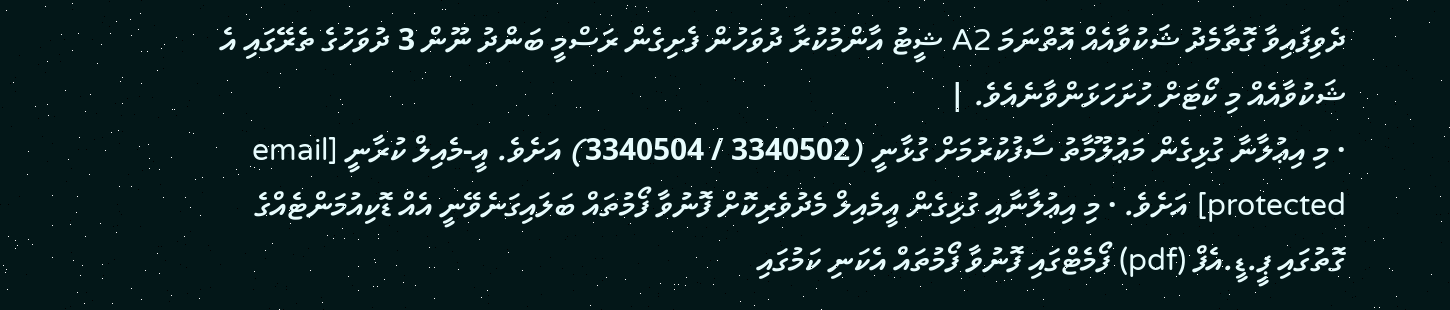ދެވިފައިވާ ގޮތާމެދު ޝަކުވާއެއް އޮތްނަމަ A2 ޝީޓު އާންމުކުރާ ދުވަހުން ފެށިގެން ރަސްމީ ބަންދު ނޫން 3 ދުވަހުގެ ތެރޭގައި އެ ޝަކުވާއެއް މި ކޯޓަށް ހުށަހަޅަންވާނެއެވެ. |
· މި އިޢުލާނާ ގުޅިގެން މަޢުލޫމާތު ސާފުކުރުމަށް ގުޅާނީ (3340502 / 3340504) އަށެވެ. އީ-މެއިލް ކުރާނީ [email protected] އަށެވެ. · މި އިޢުލާނާއި ގުޅިގެން އީމެއިލް މެދުވެރިކޮށް ފޮނުވާ ފޯމުތައް ބަލައިގަނެވޭނީ އެއް ޑޮކިއުމަންޓެއްގެ ގޮތުގައި ޕީ.ޑީ.އެފް (pdf) ފޯމެޓްގައި ފޮނުވާ ފޯމުތައް އެކަނި ކަމުގައި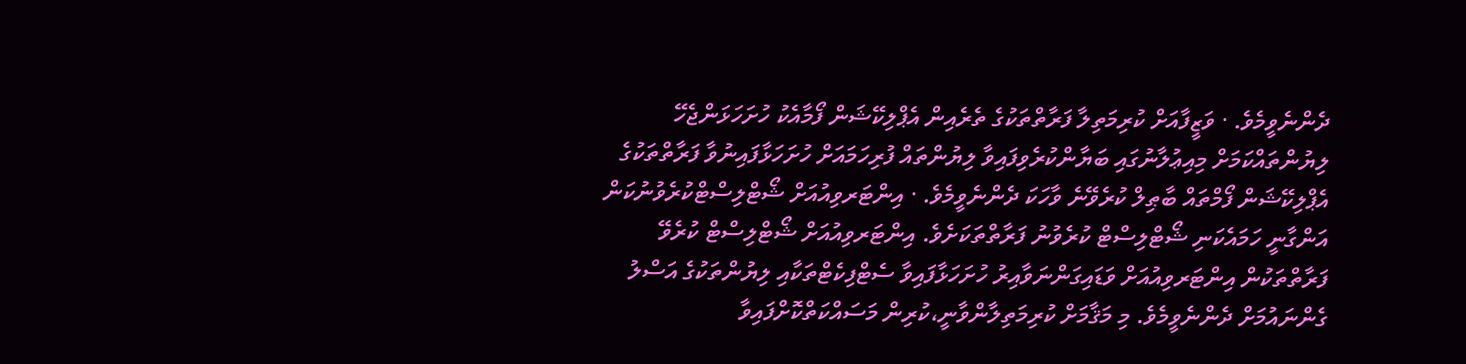ދެންނެވީމެވެ. · ވަޒީފާއަށް ކުރިމަތިލާ ފަރާތްތަކުގެ ތެރެއިން އެޕްލިކޭޝަން ފޯމާއެކު ހުށަހަޅަންޖެހޭ ލިޔުންތައްކަމަށް މިއިޢުލާނުގައި ބަޔާންކުރެވިފައިވާ ލިޔުންތައް ފުރިހަމައަށް ހުށަހަޅާފައިނުވާ ފަރާތްތަކުގެ އެޕްލިކޭޝަން ފޯމްތައް ބާޠިލް ކުރެވޭނެ ވާހަކަ ދެންނެވީމެވެ. · އިންޓަރވިއުއަށް ޝޯޓްލިސްޓްކުރެވުނުކަން އަންގާނީ ހަމައެކަނި ޝޯޓްލިސްޓް ކުރެވުނު ފަރާތްތަކަށެވެ. އިންޓަރވިއުއަށް ޝޯޓްލިސްޓް ކުރެވޭ ފަރާތްތަކުން އިންޓަރވިއުއަށް ވަޑައިގަންނަވާއިރު ހުށަހަޅާފައިވާ ސެޓްފިކެޓްތަކާއި ލިޔުންތަކުގެ އަސްލު ގެންނައުމަށް ދެންނެވީމެވެ. މި މަޤާމަށް ކުރިމަތިލާންވާނީ،ކުރިން މަސައްކަތްކޮށްފައިވާ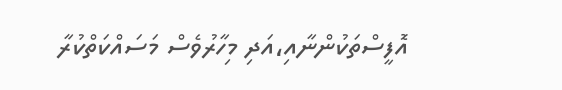އޮފީސްތަކުންނާއި،އަދި މިހާރުވެސް މަސައްކަތްކުރާ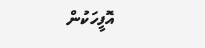އޮފީހަކުން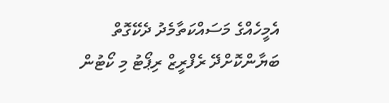އެމީހެއްގެ މަސައްކަތާމެދު ދެކޭގޮތް ބަޔާންކޮށްދޭ ރެފްރީޒް ރިޕޯޓު މި ކޯޓުން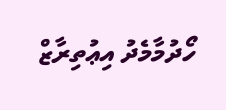ހޯދުމާމެދު އިޢުތިރާޒް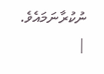ނުކުރާނަމައެވެ. |